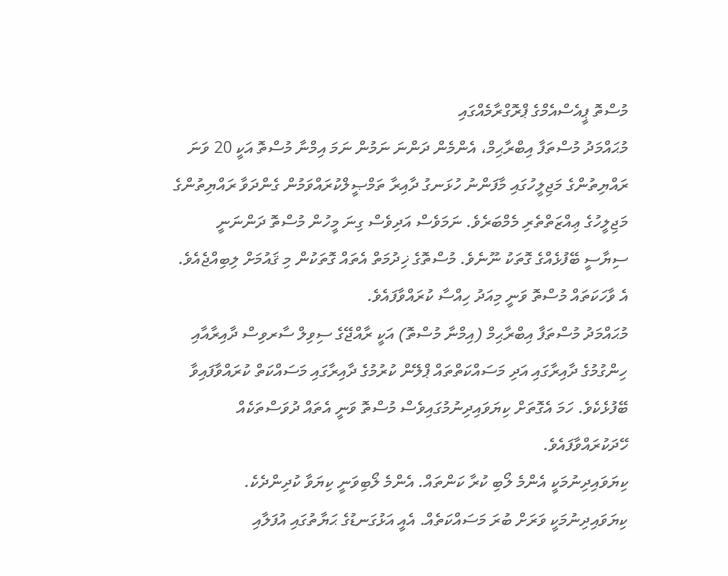މުސްތޮ ޕީއެސްއެމްގެ ޕްރޮގްރާމެއްގައި
މުޙައްމަދު މުސްތަފާ އިބްރާޙިމް، އެންމެން ދަންނަ ނަމުން ނަމަ އިމްނާ މުސްތޮ އަކީ 20 ވަނަ ރައްޔިތުންގެ މަޖިލީހުގައި މާފަންނު ހުޅަނގު ދާއިރާ ތަމްޞީލްކުރައްވަމުން ގެންދަވާ ރައްޔިތުންގެ މަޖިލީހުގެ ޢިއްޒަތްތެރި މެމްބަރެވެ. ނަމަވެސް އަދިވެސް ގިނަ މީހުން މުސްތޮ ދަންނަނީ ސިޔާސީ ބޭފުޅެއްގެ ގޮތަކު ނޫނެވެ. މުސްތޮގެ ޚިދުމަތް އެތައް ގޮތަކުން މި ޤައުމަށް ލިބިއްޖެއެވެ. އެ ވާހަކަތައް މުސްތޮ ވަނީ މިއަދު ހިއްސާ ކުރައްވާފައެވެ.
މުޙައްމަދު މުސްތަފާ އިބްރާޙިމް (އިމްނާ މުސްތޮ) އަކީ ރާއްޖޭގެ ސިވިލް ސާރވިސް ދާއިރާއާއި ހިންގުމުގެ ދާއިރާގައި އަދި މަސައްކަތްތައް ޕްލޭން ކުރުމުގެ ދާއިރާގައި މަސައްކަތް ކުރައްވާފައިވާ ބޭފުޅެކެވެ. ހަމަ އެގޮތަށް ކިޔަވައިދިނުމުގައިވެސް މުސްތޮ ވަނީ އެތައް ދުވަސްތަކެއް ހޭދަކުރައްވާފައެވެ.
ކިޔަވައިދިނުމަކީ އެންމެ ލޯބި ކުރާ ކަންތައް. އެންމެ ލޯބިވަނީ ކިޔަވާ ކުދިންދެކެ. ކިޔަވައިދިނުމަކީ ވަރަށް ބުރަ މަސައްކަތެއް. އެއީ އަޅުގަނޑުގެ ޙަޔާތުގައި އުފަލާއި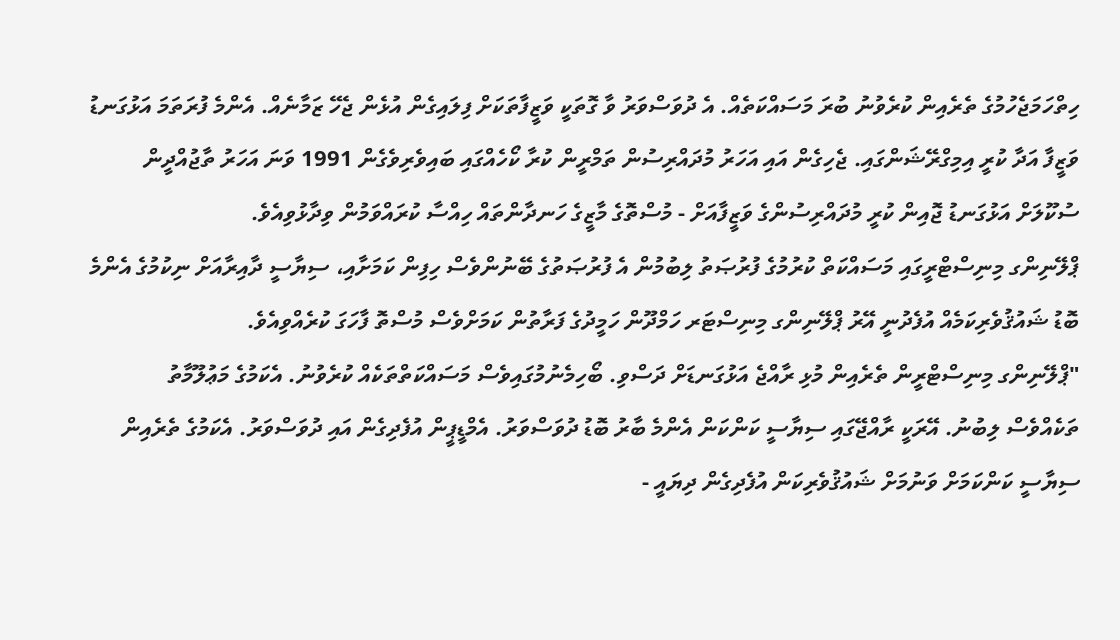ހިތްހަމަޖެހުމުގެ ތެރެއިން ކުރެވުނު ބުރަ މަސައްކަތެއް. އެ ދުވަސްވަރު ވާ ގޮތަކީ ވަޒީފާތަކަށް ފިލައިގެން އުޅެން ޖެހޭ ޒަމާނެއް. އެންމެ ފުރަތަމަ އަޅުގަނޑު ވަޒީފާ އަދާ ކުރީ އިމިގްރޭޝަންގައި. ޖެހިގެން އައި އަހަރު މުދައްރިސުން ތަމްރީން ކުރާ ކޯހެއްގައި ބައިވެރިވެގެން 1991 ވަނަ އަހަރު ތާޖުއްދީން ސުކޫލަށް އަޅުގަނޑު ޖޮއިން ކުރީ މުދައްރިސުންގެ ވަޒީފާއަށް - މުސްތޮގެ މާޒީގެ ހަނދާންތައް ހިއްސާ ކުރައްވަމުން ވިދާޅުވިއެވެ.
ޕްލޭނިންގ މިނިސްޓްރީގައި މަސައްކަތް ކުރުމުގެ ފުރުޞަތު ލިބުމުން އެ ފުރުޞަތުގެ ބޭނުންވެސް ހިފިން ކަމަށާއި، ސިޔާސީ ދާއިރާއަށް ނިކުމުގެ އެންމެ ބޮޑު ޝައުޤުވެރިކަމެއް އުފެދުނީ އޭރު ޕްލޭނިންގ މިނިސްޓަރ ހަމްދޫން ހަމީދުގެ ފަރާތުން ކަމަށްވެސް މުސްތޮ ފާހަގަ ކުރެއްވިއެވެ.
"ޕްލޭނިންގ މިނިސްޓްރީން ތެރެއިން މުޅި ރާއްޖެ އަޅުގަނޑަށް ދަސްވި. ބޯހިމެނުމުގައިވެސް މަސައްކަތްތަކެއް ކުރެވުނު. އެކަމުގެ މަޢުލޫމާތު ތަކެއްވެސް ލިބުނު. އޭރަކީ ރާއްޖޭގައި ސިޔާސީ ކަންކަން އެންމެ ބާރު ބޮޑު ދުވަސްވަރު. އެމްޑީޕީން އުފެދިގެން އައި ދުވަސްވަރު. އެކަމުގެ ތެރެއިން ސިޔާސީ ކަންކަމަށް ވަނުމަށް ޝައުޤުވެރިކަން އުފެދިގެން ދިޔައީ -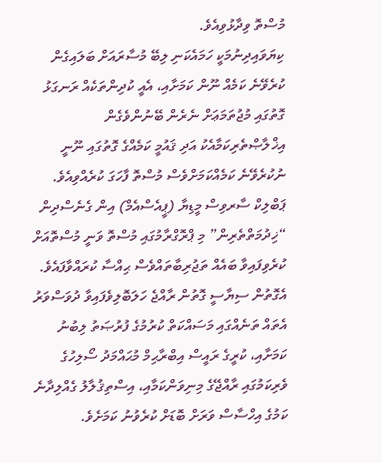މުސްތޮ ވިދާޅުވިއެވެ.
ކިޔަވައިދިނުމަކީ ހަމައެކަނި ލިބޭ މުސާރައަށް ބަލައިގެން ކުރެވޭނެ ކަމެއް ނޫން ކަމަށާއި، އެއީ ކުދިންތަކެއް ރަނގަޅު ގޮތުގައި މުޖުތަމަޢަށް ނެރެން ބޭނުންވެގެން އިޚްލާޞްތެރިކަމާއެކު އަދި ޤައުމީ ކަމެއްގެ ގޮތުގައި ނޫނީ ނުކުރެވޭނެ ކަމެއްކަމަށްވެސް މުސްތޮ ފާހަގަ ކުރެއްވިއެވެ.
ޕަބްލިކް ސާރވިސް މީޑިޔާ (ޕީއެސްއެމް) އިން ގެނެސްދިން “ޚިދުމަތްތެރިން” މި ޕްރޮގްރާމުގައި މުސްތޮ ވަނީ މުސްތޮއަށް ކުރެވިފައިވާ ބައެއް ތަޖުރިބާތައްވެސް ޙިއްސާ ކުރައްވާފައެވެ. އެގޮތުން ސިޔާސީ ގޮތުން ރާއްޖެ ހަލަބޮލިވެފައިވާ ދުވަސްވަރު އެތައް ތަނެއްގައި މަސައްކަތް ކުރުމުގެ ފުރުޞަތު ލިބުނު ކަމަށާއި، ކުރީގެ ރައީސް އިބްރާޙިމް މުޙައްމަދު ސޯލިހުގެ ވެރިކަމުގައި ރާއްޖޭގެ މިނިވަންކަމާއި، އިސްތިޤުލާލު ގެއްލިދާނެ ކަމުގެ އިހްސާސް ވަރަށް ބޮޑަށް ކުރެވުނު ކަމަށެވެ.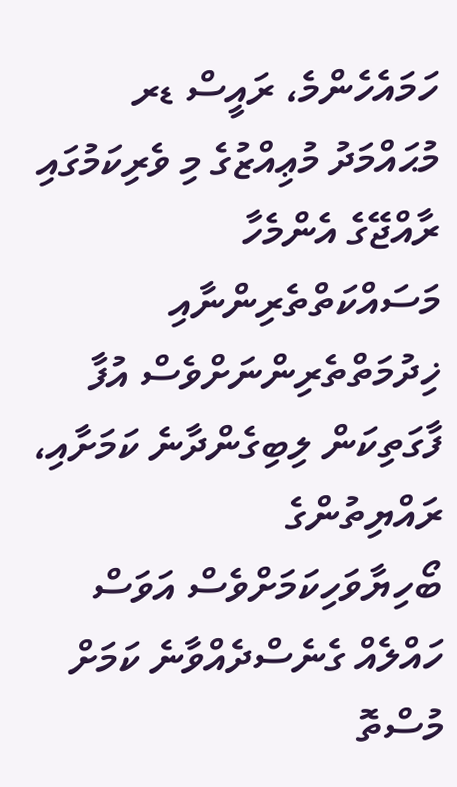ހަމައެހެންމެ، ރައީސް ޑރ މުޙައްމަދު މުޢިއްޒުގެ މި ވެރިކަމުގައި ރާއްޖޭގެ އެންމެހާ މަސައްކަތްތެރިންނާއި ޚިދުމަތްތެރިންނަށްވެސް އުފާ ފާގަތިކަން ލިބިގެންދާނެ ކަމަށާއި، ރައްޔިތުންގެ ބޯހިޔާވަހިކަމަށްވެސް އަވަސް ހައްލެއް ގެނެސްދެއްވާނެ ކަމަށް މުސްތޮ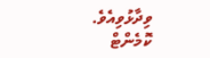ވިދާޅުވިއެވެ.
ކޮމެންޓް